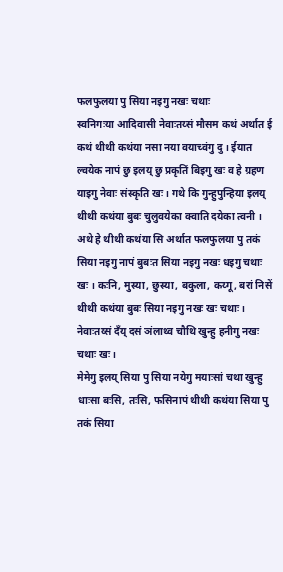फलफुलया पु सिया नइगु नखः चथाः
स्वनिगःया आदिवासी नेवाःतय्सं मौसम कथं अर्थात ई कथं थीथी कथंया नसा नया वयाच्वंगु दु । ईयात ल्वयेक नापं छु इलय् छु प्रकृतिं बिइगु खः व हे ग्रहण याइगु नेवाः संस्कृति खः । गथे कि गुन्हुपुन्हिया इलय् थीथी कथंया बुबः चुलुवयेका क्वाति दयेका त्वनी । अथे हे थीथी कथंया सि अर्थात फलफुलया पु तकं सिया नइगु नापं बुबःत सिया नइगु नखः धइगु चथाः खः । कःनि, मुस्या, छुस्या, बकुला, कय्गू, बरां निसें थीथी कथंया बुबः सिया नइगु नखः खः चथाः । नेवाःतय्सं दँय् दसं ञंलाथ्व चौथि खुन्हु हनीगु नखः चथाः खः ।
मेमेगु इलय् सिया पु सिया नयेगु मयाःसां चथा खुन्हु धाःसा बःसि, तःसि, फसिनापं थीथी कथंया सिया पु तकं सिया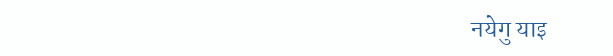नयेगु याइ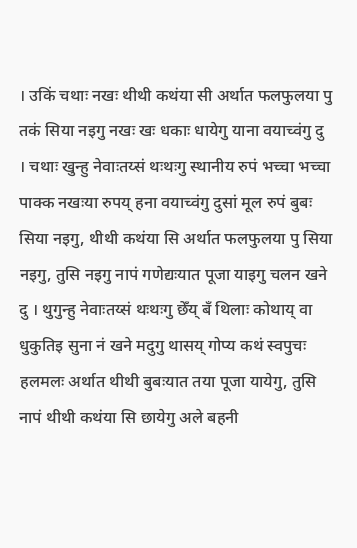। उकिं चथाः नखः थीथी कथंया सी अर्थात फलफुलया पु तकं सिया नइगु नखः खः धकाः धायेगु याना वयाच्वंगु दु । चथाः खुन्हु नेवाःतय्सं थःथःगु स्थानीय रुपं भच्चा भच्चा पाक्क नखःया रुपय् हना वयाच्वंगु दुसां मूल रुपं बुबः सिया नइगु, थीथी कथंया सि अर्थात फलफुलया पु सिया नइगु, तुसि नइगु नापं गणेद्यःयात पूजा याइगु चलन खने दु । थुगुन्हु नेवाःतय्सं थःथःगु छेँय् बँ थिलाः कोथाय् वा धुकुतिइ सुना नं खने मदुगु थासय् गोप्य कथं स्वपुचः हलमलः अर्थात थीथी बुबःयात तया पूजा यायेगु, तुसि नापं थीथी कथंया सि छायेगु अले बहनी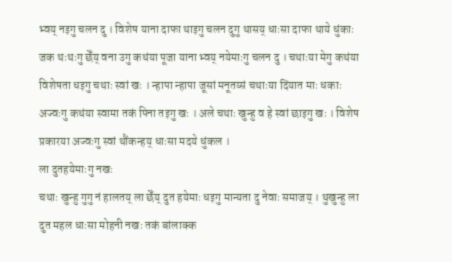भ्वय् नइगु चलन दु । विशेष याना दाफा थाइगु चलन दुगु थासय् धाःसा दाफा थाये धुंकाः जक थःथःगु छेँय् वना उगु कथंया पूजा याना भ्वय् नयेमाःगु चलन दु । चथाःया मेगु कथंया विशेषता धइगु चथाः स्वां खः । न्हापा न्हापा जूसां मनूतय्सं चथाःया दिंयात माः धकाः अज्वःगु कथंया स्वामा तकं पिना तइगु खः । अले चथाः खुन्हु व हे स्वां छाइगु खः । विशेष प्रकारया अज्वःगु स्वां थौंकन्हय् धाःसा मदये धुंकल ।
ला दुतहयेमाःगु नखः
चथाः खुन्हु गुगु नं हालतय् ला छेँय् दुत हयेमाः धइगु मान्यता दु नेवाः समाजय् । थुखुन्हु ला दुत महल धाःसा मोहनी नखः तकं बांलाक्क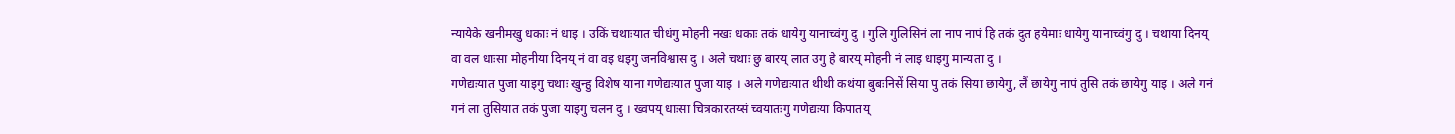न्यायेके खनीमखु धकाः नं धाइ । उकिं चथाःयात चीधंगु मोहनी नखः धकाः तकं धायेगु यानाच्वंगु दु । गुलि गुलिसिनं ला नाप नापं हि तकं दुत हयेमाः धायेगु यानाच्वंगु दु । चथाया दिनय् वा वल धाःसा मोहनीया दिनय् नं वा वइ धइगु जनविश्वास दु । अले चथाः छु बारय् लात उगु हे बारय् मोहनी नं लाइ धाइगु मान्यता दु ।
गणेद्यःयात पुजा याइगु चथाः खुन्हु विशेष याना गणेद्यःयात पुजा याइ । अले गणेद्यःयात थीथी कथंया बुबःनिसें सिया पु तकं सिया छायेगु, लैं छायेगु नापं तुसि तकं छायेगु याइ । अले गनं गनं ला तुसियात तकं पुजा याइगु चलन दु । ख्वपय् धाःसा चित्रकारतय्सं च्वयातःगु गणेद्यःया किपातय्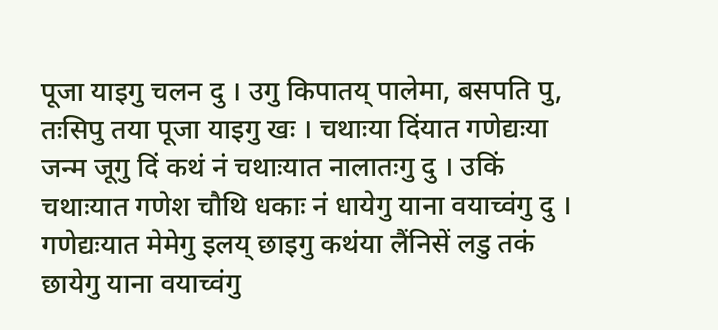पूजा याइगु चलन दु । उगु किपातय् पालेमा, बसपति पु, तःसिपु तया पूजा याइगु खः । चथाःया दिंयात गणेद्यःया जन्म जूगु दिं कथं नं चथाःयात नालातःगु दु । उकिं चथाःयात गणेश चौथि धकाः नं धायेगु याना वयाच्वंगु दु । गणेद्यःयात मेमेगु इलय् छाइगु कथंया लैंनिसें लडु तकं छायेगु याना वयाच्वंगु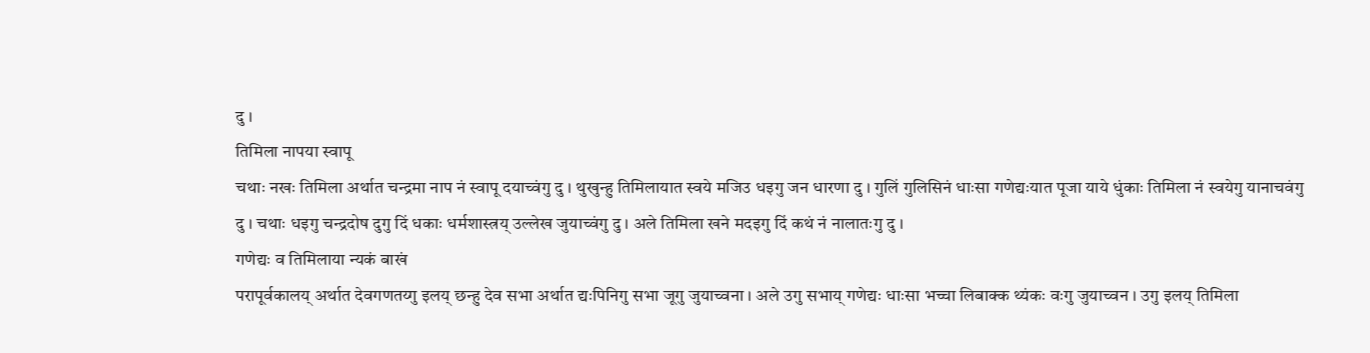दु ।
तिमिला नापया स्वापू
चथाः नखः तिमिला अर्थात चन्द्रमा नाप नं स्वापू दयाच्वंगु दु । थुखुन्हु तिमिलायात स्वये मजिउ धइगु जन धारणा दु । गुलिं गुलिसिनं धाःसा गणेद्यःयात पूजा याये धुंकाः तिमिला नं स्वयेगु यानाचवंगु दु । चथाः धइगु चन्द्रदोष दुगु दिं धकाः धर्मशास्त्रय् उल्लेख जुयाच्वंगु दु । अले तिमिला खने मदइगु दिं कथं नं नालातःगु दु ।
गणेद्यः व तिमिलाया न्यकं बाखं
परापूर्वकालय् अर्थात देवगणतय्गु इलय् छन्हु देव सभा अर्थात द्यःपिनिगु सभा जूगु जुयाच्वना । अले उगु सभाय् गणेद्यः धाःसा भच्चा लिबाक्क थ्यंकः वःगु जुयाच्वन । उगु इलय् तिमिला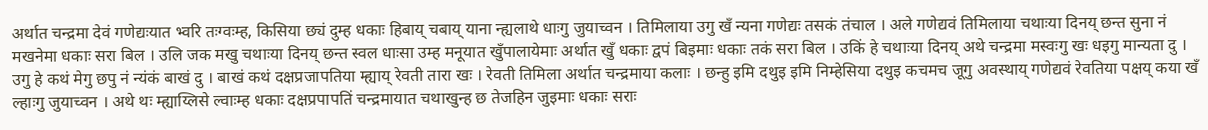अर्थात चन्द्रमा देवं गणेद्यःयात भ्वरि तःग्वःम्ह, किसिया छ्यं दुम्ह धकाः हिबाय् चबाय् याना न्ह्यलाथे धाःगु जुयाच्वन । तिमिलाया उगु खँ न्यना गणेद्यः तसकं तंचाल । अले गणेद्यवं तिमिलाया चथाःया दिनय् छन्त सुना नं मखनेमा धकाः सरा बिल । उलि जक मखु चथाःया दिनय् छन्त स्वल धाःसा उम्ह मनूयात खुँपालायेमाः अर्थात खुँ धकाः द्वपं बिइमाः धकाः तकं सरा बिल । उकिं हे चथाःया दिनय् अथे चन्द्रमा मस्वःगु खः धइगु मान्यता दु ।
उगु हे कथं मेगु छपु नं न्यंकं बाखं दु । बाखं कथं दक्षप्रजापतिया म्ह्याय् रेवती तारा खः । रेवती तिमिला अर्थात चन्द्रमाया कलाः । छन्हु इमि दथुइ इमि निम्हेसिया दथुइ कचमच जूगु अवस्थाय् गणेद्यवं रेवतिया पक्षय् कया खँ ल्हाःगु जुयाच्वन । अथे थः म्ह्याय्लिसे ल्वाःम्ह धकाः दक्षप्रपापतिं चन्द्रमायात चथाखुन्ह छ तेजहिन जुइमाः धकाः सराः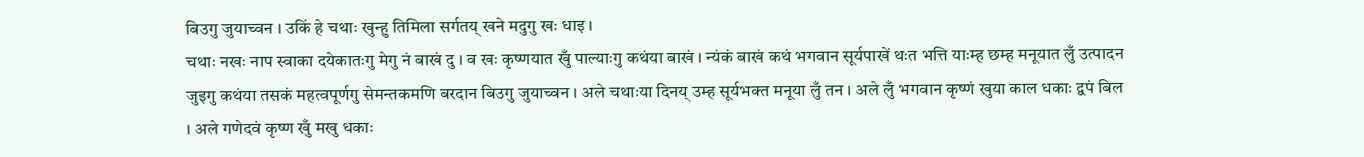बिउगु जुयाच्वन । उकिं हे चथाः खुन्हु तिमिला सर्गतय् खने मदुगु खः धाइ ।
चथाः नखः नाप स्वाका दयेकातःगु मेगु नं बाखं दु । व खः कृष्णयात खुँ पाल्याःगु कथंया बाखं । न्यंकं बाखं कथं भगवान सूर्यपाखें थःत भत्ति याःम्ह छम्ह मनूयात लुँ उत्पादन जुइगु कथंया तसकं महत्वपूर्णगु सेमन्तकमणि बरदान बिउगु जुयाच्वन । अले चथाःया दिनय् उम्ह सूर्यभक्त मनूया लुँ तन । अले लुँ भगवान कृष्णं खुया काल धकाः द्वपं बिल । अले गणेदवं कृष्ण खुँ मखु धकाः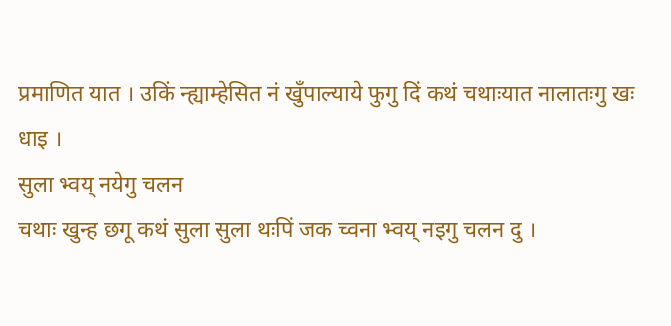प्रमाणित यात । उकिं न्ह्याम्हेसित नं खुँपाल्याये फुगु दिं कथं चथाःयात नालातःगु खः धाइ ।
सुला भ्वय् नयेगु चलन
चथाः खुन्ह छगू कथं सुला सुला थःपिं जक च्वना भ्वय् नइगु चलन दु ।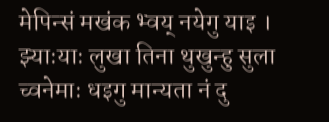मेपिन्सं मखंक भ्वय् नयेगु याइ । झ्याःयाः लुखा तिना थुखुन्हु सुला च्वनेमाः धइगु मान्यता नं दु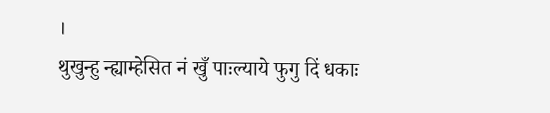।
थुखुन्हु न्ह्याम्हेसित नं खुँ पाःल्याये फुगु दिं धकाः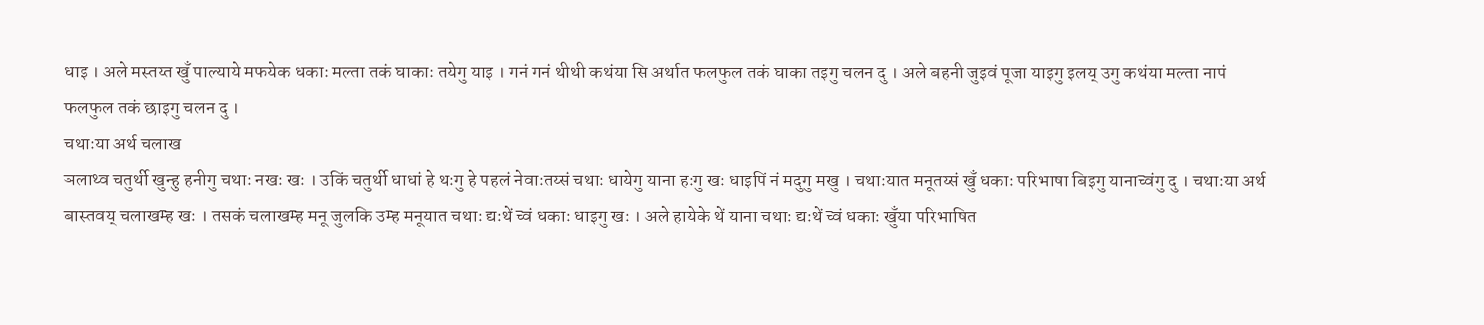धाइ । अले मस्तय्त खुँ पाल्याये मफयेक धकाः मल्ता तकं घाकाः तयेगु याइ । गनं गनं थीथी कथंया सि अर्थात फलफुल तकं घाका तइगु चलन दु । अले बहनी जुइवं पूजा याइगु इलय् उगु कथंया मल्ता नापं फलफुल तकं छाइगु चलन दु ।
चथाःया अर्थ चलाख
ञलाथ्व चतुर्थी खुन्हु हनीगु चथाः नखः खः । उकिं चतुर्थी धाधां हे थःगु हे पहलं नेवाःतय्सं चथाः धायेगु याना हःगु खः धाइपिं नं मदुगु मखु । चथाःयात मनूतय्सं खुँ धकाः परिभाषा बिइगु यानाच्वंगु दु । चथाःया अर्थ बास्तवय् चलाखम्ह खः । तसकं चलाखम्ह मनू जुलकि उम्ह मनूयात चथाः द्यःथें च्वं धकाः धाइगु खः । अले हायेके थें याना चथाः द्यःथें च्वं धकाः खुँया परिभाषित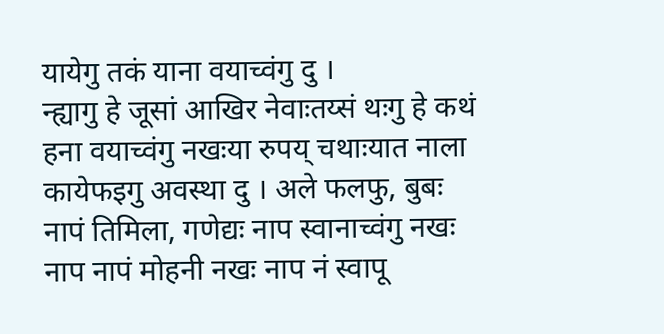यायेगु तकं याना वयाच्वंगु दु ।
न्ह्यागु हे जूसां आखिर नेवाःतय्सं थःगु हे कथं हना वयाच्वंगु नखःया रुपय् चथाःयात नाला कायेफइगु अवस्था दु । अले फलफु, बुबः नापं तिमिला, गणेद्यः नाप स्वानाच्वंगु नखः नाप नापं मोहनी नखः नाप नं स्वापू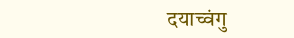दयाच्वंगु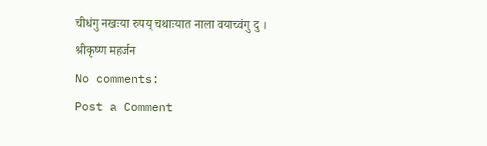चीधंगु नखःया रुपय् चथाःयात नाला वयाच्वंगु दु ।
श्रीकृष्ण महर्जन
No comments:
Post a Comment